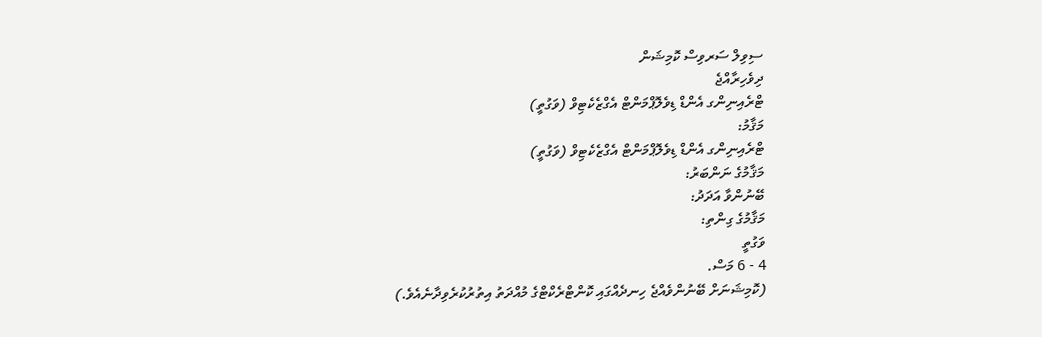ސިވިލް ސަރވިސް ކޮމިޝަން
ދިވެހިރާއްޖެ
ޓްރެއިނިންގ އެންޑް ޑިވެލޮޕްމަންޓް އެގްޒެކެޓިވް (ވަގުތީ)
މަޤާމު:
ޓްރެއިނިންގ އެންޑް ޑިވެލޮޕްމަންޓް އެގްޒެކެޓިވް (ވަގުތީ)
މަޤާމުގެ ނަންބަރު:
ބޭނުންވާ އަދަދު:
މަޤާމުގެ ގިންތި:
ވަގުތީ
4 - 6 މަސް.
(ކޮމިޝަނަށް ބޭނުންވެއްޖެ ހިނދެއްގައި ކޮންޓްރެކްޓްގެ މުއްދަތު އިތުރުކުރެވިދާނެއެވެ.)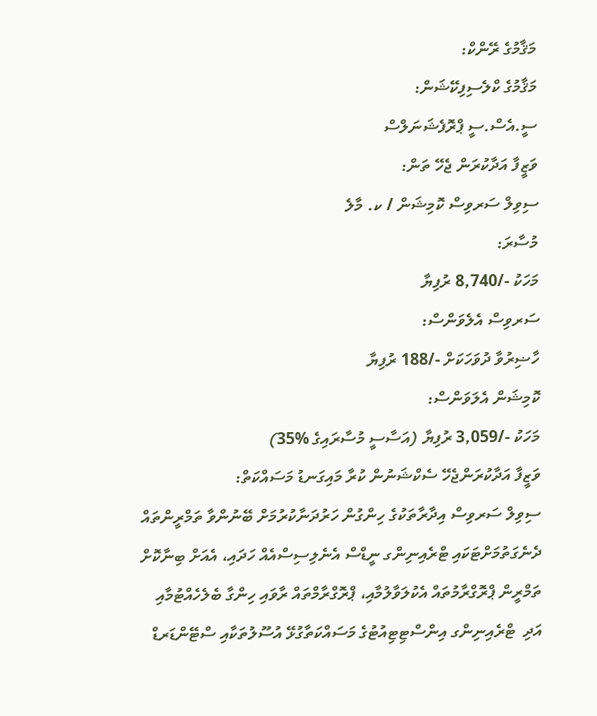މަޤާމުގެ ރޭންކް:
މަޤާމުގެ ކްލެސިފިކޭޝަން:
ސީ.އެސް.ސީ ޕްރޮފެޝަނަލްސް
ވަޒީފާ އަދާކުރަން ޖެހޭ ތަން:
ސިވިލް ސަރވިސް ކޮމިޝަން / ކ. މާލެ
މުސާރަ:
މަހަކު -/8,740 ރުފިޔާ
ސަރވިސް އެލެވަންސް:
ހާޟިރުވާ ދުވަހަކަށް -/188 ރުފިޔާ
ކޮމިޝަން އެލަވަންސް:
މަހަކު -/3,059 ރުފިޔާ (އަސާސީ މުސާރައިގެ %35)
ވަޒީފާ އަދާކުރަންޖެހޭ ސެކްޝަނުން ކުރާ މައިގަނޑު މަސައްކަތް:
ސިވިލް ސަރވިސް އިދާރާތަކުގެ ހިންގުން ހަރުދަނާކުރުމަށް ބޭނުންވާ ތަމްރީންތައް ދެނެގަތުމަށްޓަކައި ޓްރެއިނިންގ ނީޑްސް އެނެލިސިސްއެއް ހަދައި، އެއަށް ބިނާކޮށް ތަމްރީން ޕްރޮގްރާމުތައް އެކުލަވާލުމާއި، ޕްރޮގްރާމްތައް ރާވައި ހިންގާ ބެލެހެއްޓުމާއި އަދި  ޓްރެއިނިންގ އިންސްޓިޓިއުޓުގެ މަސައްކަތާގުޅޭ އުސޫލުތަކާއި ސްޓޭންޑަރޑް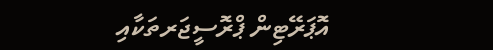އޮޕަރޭޓިން ޕްރޮސީޖަރތަކާއި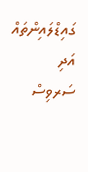ގައިޑްލައިންތައް އަދި ސަރވިސް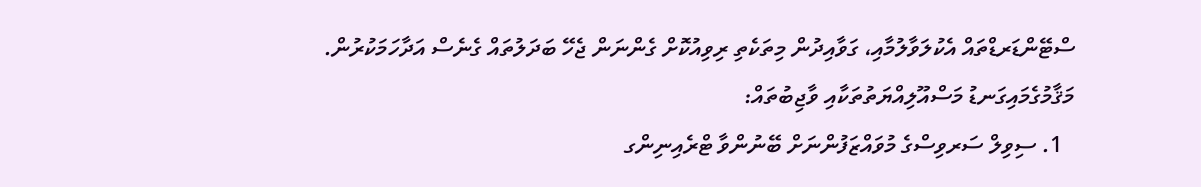ސްޓޭންޑަރޑްތައް އެކުލަވާލުމާއި، ގަވާއިދުން މިތަކެތި ރިވިއުކޮށް ގެންނަން ޖެހޭ ބަދަލުތައް ގެނެސް އަދާހަމަކުރުން.
މަޤާމުގެމައިގަނޑު މަސްއޫލިއްޔަތުތަކާއި ވާޖިބުތައް:
  1. ސިވިލް ސަރވިސްގެ މުވައްޒަފުންނަށް ބޭނުންވާ ޓްރެއިނިންގ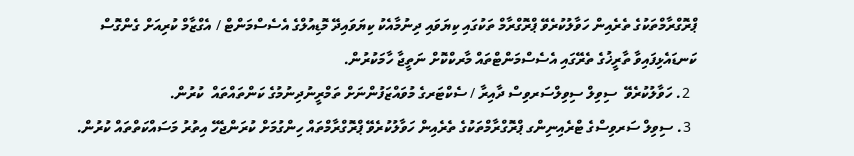ޕްރޮގްރާމްތަކުގެ ތެރެއިން ހަވާލުކުރެވޭ ޕްރޮގްރާމް ތަކުގައި ކިޔަވައި ދިނުމާއެކު ކިޔަވައިދޭ މޮޑިއުލްގެ އެސެސްމަންޓް / އެގްޒާމް ކުރިއަށް ގެންގޮސް ކަނޑައެޅިފައިވާ ތާރީޚުގެ ތެރޭގައި އެސެސްމަންޓްތައް މާރކްކޮށް ނަތީޖާ ހާމަކުރުން.
  2. ހަވާލުކުރެވޭ  ސިވިލް ސިވިލްސަރވިސް ދާއިރާ / ސެކްޓަރގެ މުވައްޒަފުންނަށް ތަމްރީނުދިނުމުގެ ކަންތައްތައް  ކުރުން.
  3. ސިވިލް ސަރވިސްގެ ޓްރެއިނިންގ ޕްރޮގްރާމްތަކުގެ ތެރެއިން ހަވާލުކުރެވޭ ޕްރޮގްރާމްތައް ހިންގުމަށް ކުރަންޖެހޭ އިތުރު މަސައްކަތްތައް ކުރުން.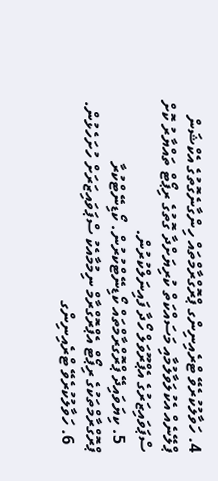4. ހަވާލުކުރެވޭ ޓްރެއިނިންގ ޕްރޮގްރާމްތައް ހިންގާނެގޮތުގެ އެކްޝަން ޕްލޭނެއް އެކުލަވާލުމާއި މަސައްކަތް ކުރިޔަށްދާ ގޮތުގެ ރިޕޯޓް ތައްޔާރު ކޮށް ސްޕަވައިޒަރުގެ އެޕްރޫވަލް ހޯދާ ފައިނަލްކުރުން.
  5. ކިޔަވައިދޭ ޕްރޮގްރާމްތައް ކޯޑިނޭޓްކުރުން. ކޯޑިނޭޓްކުރާ ޕްރޮގްރާމްތަކުގެ ރިޕޯޓް އެޕްރޮގްރާމް ނިމުމާއެކު ސްޕަވައިޒަރަށް ހުށަހެޅުން.
  6. ހަވާލުކުރެވޭ ޓްރެއިނިންގ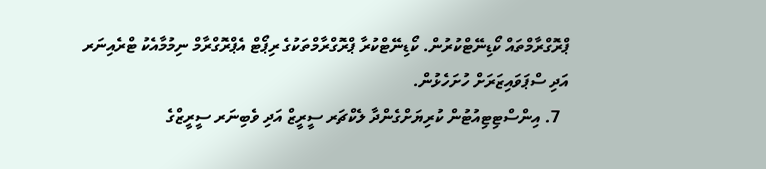ޕްރޮގްރާމްތައް ކޯޑިނޭޓްކުރުން. ކޯޑިނޭޓްކުރާ ޕްރޮގްރާމްތަކުގެ ރިޕޯޓް އެޕްރޮގްރާމް ނިމުމާއެކު ޓްރެއިނަރ އަދި ސްޕަވައިޒަރަށް ހުށަހެޅުން.
  7. އިންސްޓިޓިއުޓުން ކުރިޔަށްގެންދާ ލެކްޗަރ ސީރީޒް އަދި ވެބިނަރ ސީރީޒްގެ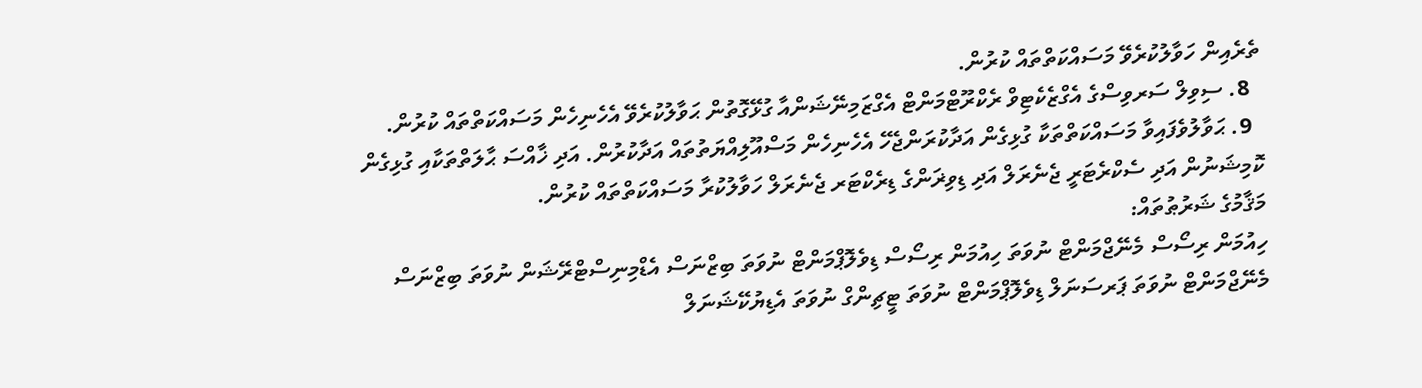ތެރެއިން ހަވާލުކުރެވޭ މަސައްކަތްތައް ކުރުން.
  8. ސިވިލް ސަރވިސްގެ އެގްޒެކެޓިވް ރެކްރޫޓްމަންޓް އެގްޒަމިނޭޝަންއާ ގުޅޭގޮތުން ޙަވާލުކުރެވޭ އެހެނިހެން މަސައްކަތްތައް ކުރުން.
  9. ޙަވާލުވެފައިވާ މަސައްކަތްތަކާ ގުޅިގެން އަދާކުރަންޖެހޭ އެހެނިހެން މަސްއޫލިއްޔަތުތައް އަދާކުރުން. އަދި ޚާއްސަ ޙާލަތްތަކާއި ގުޅިގެން ކޮމިޝަނުން އަދި ސެކްރެޓަރީ ޖެނެރަލް އަދި ޑިވިޜަންގެ ޑިރެކްޓަރ ޖެނެރަލް ހަވާލުކުރާ މަސައްކަތްތައް ކުރުން.
މަޤާމުގެ ޝަރުޠުތައް:
ހިއުމަން ރިސޯސް މެނޭޖްމަންޓް ނުވަތަ ހިއުމަން ރިސޯސް ޑިވެލޮޕްމަންޓް ނުވަތަ ބިޒްނަސް އެޑްމިނިސްޓްރޭޝަން ނުވަތަ ބިޒްނަސް މެނޭޖްމަންޓް ނުވަތަ ޕަރސަނަލް ޑިވެލޮޕްމަންޓް ނުވަތަ ޓީޗިންގް ނުވަތަ އެޑިޔުކޭޝަނަލް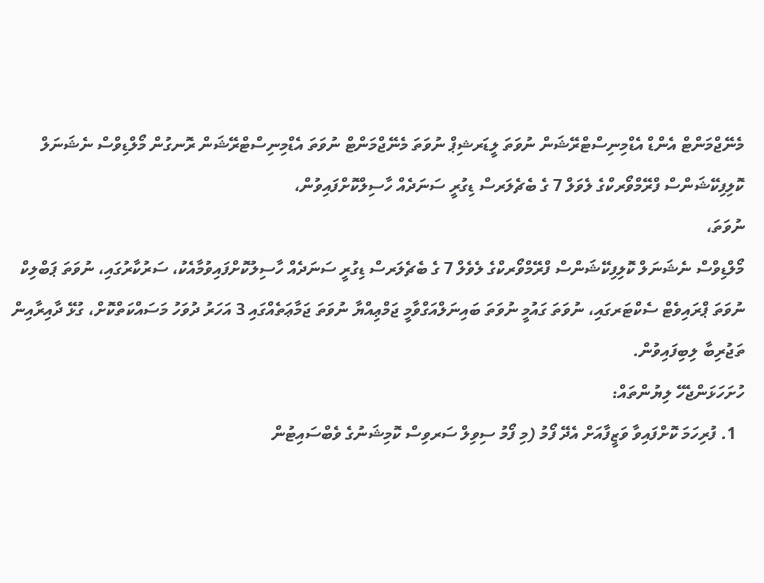މެނޭޖްމަންޓް އެންޑް އެޑްމިނިސްޓްރޭޝަން ނުވަތަ ލީޑަރޝިޕް ނުވަތަ މެނޭޖްމަންޓް ނުވަތަ އެޑްމިނިސްޓްރޭޝަން ރޮނގުން މޯލްޑިވްސް ނެޝަނަލް ކޮލިފިކޭޝަންސް ފްރޭމްވޯރކްގެ ލެވަލް 7 ގެ ބެޗެލަރސް ޑިގުރީ ސަނަދެއް ހާސިލްކޮށްފައިވުން،
ނުވަތަ،
މޯލްޑިވްސް ނެޝަނަލް ކޮލިފިކޭޝަންސް ފްރޭމްވޯރކްގެ ލެވެލް 7 ގެ ބެޗެލަރސް ޑިގުރީ ސަނަދެއް ހާސިލުކޮށްފައިވުމާއެކު، ސަރުކާރުގައި، ނުވަތަ ޕަބްލިކް ނުވަތަ ޕްރައިވެޓް ސެކްޓަރގައި، ނުވަތަ ގައުމީ ނުވަތަ ބައިނަލްއަގްވާމީ ޖަމްޢިއްޔާ ނުވަތަ ޖަމާޢަތެއްގައި 3 އަހަރު ދުވަހު މަސައްކަތްކޮށް، ގުޅޭ ދާއިރާއިން ތަޖުރިބާ ލިބިފައިވުން.
ހުށަހަޅަންޖެހޭ ލިޔުންތައް:
  1. ފުރިހަމަ ކޮށްފައިވާ ވަޒީފާއަށް އެދޭ ފޯމު (މި ފޯމު ސިވިލް ސަރވިސް ކޮމިޝަނުގެ ވެބްސައިޓުން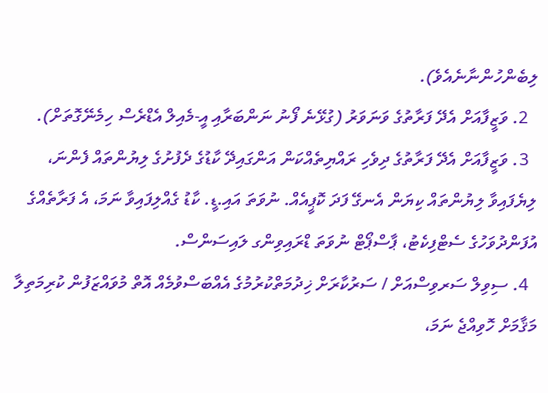ލިބެންހުންނާނެއެވެ).
  2. ވަޒީފާއަށް އެދޭ ފަރާތުގެ ވަނަވަރު (ގުޅޭނެ ފޯނު ނަންބަރާއި އީ-މެއިލް އެޑްރެސް ހިމެނޭގޮތަށް).
  3. ވަޒީފާއަށް އެދޭ ފަރާތުގެ ދިވެހި ރައްޔިތެއްކަން އަންގައިދޭ ކާޑުގެ ދެފުށުގެ ލިޔުންތައް ފެންނަ، ލިޔެފައިވާ ލިޔުންތައް ކިޔަން އެނގޭ ފަދަ ކޮޕީއެއް. ނުވަތަ އައި.ޑީ. ކާޑު ގެއްލިފައިވާ ނަމަ، އެ ފަރާތެއްގެ އުފަންދުވަހުގެ ސެޓްފިކެޓު، ޕާސްޕޯޓް ނުވަތަ ޑްރައިވިންގ ލައިސަންސް.
  4. ސިވިލް ސަރވިސްއަށް / ސަރުކާރަށް ޚިދުމަތްކުރުމުގެ އެއްބަސްވުމެއް އޮތް މުވައްޒަފުން ކުރިމަތިލާ މަޤާމަށް ހޮވިއްޖެ ނަމަ،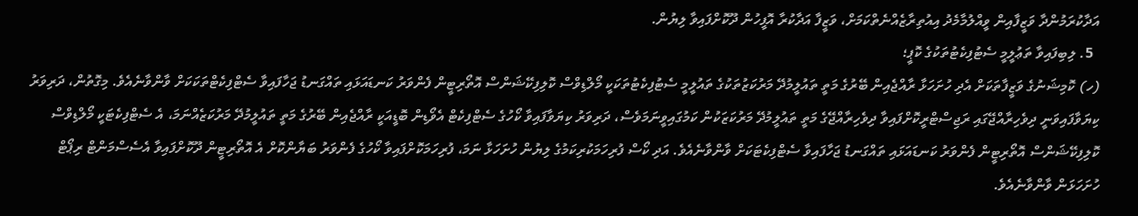އަދާކުރަމުންދާ ވަޒީފާއިން ވީއްލުމާމެދު އިއުތިރާޒެއްނެތްކަމަށް، ވަޒީފާ އަދާކުރާ އޮފީހުން ދޫކޮށްފައިވާ ލިޔުން.
  5. ލިބިފައިވާ ތަޢުލީމީ ސެޓުފިކެޓުތަކުގެ ކޮޕީ؛
(ހ) ކޮމިޝަނުގެ ވަޒީފާތަކަށް އެދި ހުށަހަޅާ ރާއްޖެއިން ބޭރުގެ މަތީ ތައުލީމުދޭ މަރުކަޒުތަކުގެ ތައުލީމީ ސެޓުފިކެޓުތަކަކީ މޯލްޑިވްސް ކޮލިފިކޭޝަންސް އޮތޯރިޓީން ފެންވަރު ކަނޑައަޅައި ތައްގަނޑު ޖަހާފައިވާ ސެޓްފިކެޓްތަކަކަށް ވާންވާނެއެވެ. މިގޮތުން، ދަރިވަރު ކިޔަވާފައިވަނީ ދިވެހިރާއްޖޭގައި ރަޖިސްޓްރީކޮށްފައިވާ ދިވެހިރާއްޖޭގެ މަތީ ތައުލީމުދޭ މަރުކަޒަކުން ކަމުގައިވީނަމަވެސް، ދަރިވަރު ކިޔަވާފައިވާ ކޯހުގެ ސެޓްފިކެޓް އެވޯޑިން ބޮޑީއަކީ ރާއްޖެއިން ބޭރުގެ މަތީ ތައުލީމުދޭ މަރުކަޒެއްނަމަ، އެ ސެޓްފިކެޓަކީ މޯލްޑިވްސް ކޮލިފިކޭޝަންސް އޮތޯރިޓީން ފެންވަރު ކަނޑައަޅައި ތައްގަނޑު ޖަހާފައިވާ ސެޓްފިކެޓަކަށް ވާންވާނެއެވެ. އަދި ކޯސް ފުރިހަމަކުރިކަމުގެ ލިޔުން ހުށަހަޅާ ނަމަ، ފުރިހަމަކޮށްފައިވާ ކޯހުގެ ފެންވަރު ބަޔާންކޮށް އެ އޮތޯރިޓީން ދޫކޮށްފައިވާ އެސެސްމަންޓް ރިޕޯޓް ހުށަހަޅަން ވާންވާނެއެވެ.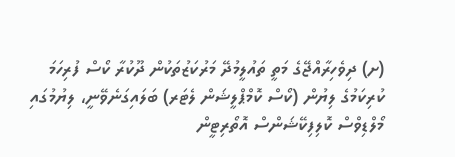(ށ) ދިވެހިރާއްޖޭގެ މަތީ ތައުލީމުދޭ މަރުކަޒުތަކުން ދޫކުރާ ކޯސް ފުރިހަމަ ކުރިކަމުގެ ލިޔުން (ކޯސް ކޮމްޕްލީޝަން ލެޓަރ) ބަލައިގަނެވޭނީ، ލިޔުމުގައި މޯލްޑިވްސް ކޮލިފިކޭޝަންސް އޮތޯރިޓީން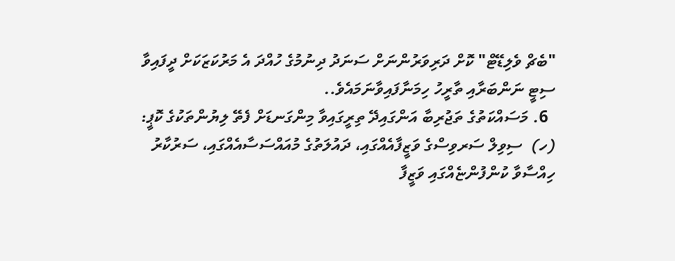"ބެޗް ވެލިޑޭޓް" ކޮށް ދަރިވަރުންނަށް ސަނަދު ދިނުމުގެ ހުއްދަ އެ މަރުކަޒަކަށް ދީފައިވާ ސިޓީ ނަންބަރާއި ތާރީހު ހިމަނާފައިވާނަމައެވެ..
  6. މަސައްކަތުގެ ތަޖުރިބާ އަންގައިދޭ ތިރީގައިވާ މިންގަނޑަށް ފެތޭ ލިޔުންތަކުގެ ކޮޕީ:
(ހ)  ސިވިލް ސަރވިސްގެ ވަޒީފާއެއްގައި، ދައުލަތުގެ މުއައްސަސާއެއްގައި، ސަރުކާރު ހިއްސާވާ ކުންފުންޏެއްގައި ވަޒީފާ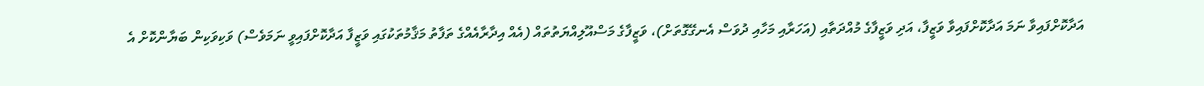އަދާކޮށްފައިވާ ނަމަ އަދާކޮށްފައިވާ ވަޒީފާ، އަދި ވަޒީފާގެ މުއްދަތާއި (އަހަރާއި މަހާއި ދުވަސް އެނގޭގޮތަށް)، ވަޒީފާގެ މަސްއޫލިއްޔަތުތައް (އެއް އިދާރާއެއްގެ ތަފާތު މަޤާމުތަކުގައި ވަޒީފާ އަދާކޮށްފައިވީ ނަމަވެސް) ވަކިވަކިން ބަޔާންކޮށް އެ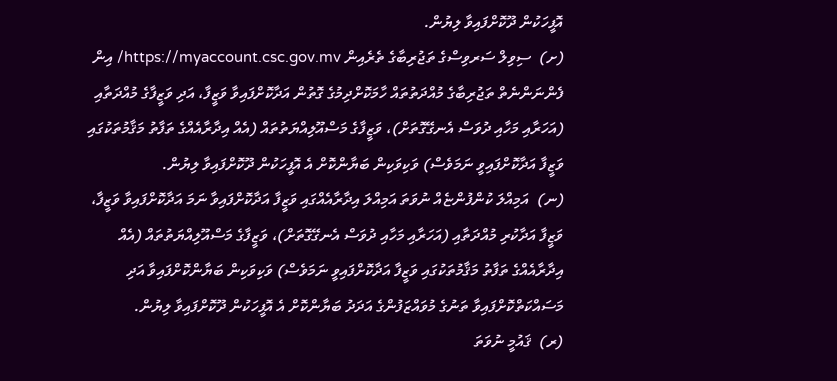އޮފީހަކުން ދޫކޮށްފައިވާ ލިޔުން.
(ށ)  ސިވިލް ސަރވިސްގެ ތަޖުރިބާގެ ތެރެއިން https://myaccount.csc.gov.mv/ އިން ފެންނަންނެތް ތަޖުރިބާގެ މުއްދަތުތައް ހާމަކޮށްދިމުގެ ގޮތުން އަދާކޮށްފައިވާ ވަޒީފާ، އަދި ވަޒީފާގެ މުއްދަތާއި (އަހަރާއި މަހާއި ދުވަސް އެނގޭގޮތަށް)، ވަޒީފާގެ މަސްއޫލިއްޔަތުތައް (އެއް އިދާރާއެއްގެ ތަފާތު މަޤާމުތަކުގައި ވަޒީފާ އަދާކޮށްފައިވީ ނަމަވެސް) ވަކިވަކިން ބަޔާންކޮށް އެ އޮފީހަކުން ދޫކޮށްފައިވާ ލިޔުން.
(ނ)  އަމިއްލަ ކުންފުންޏެއް ނުވަތަ އަމިއްލަ އިދާރާއެއްގައި ވަޒީފާ އަދާކޮށްފައިވާ ނަމަ އަދާކޮށްފައިވާ ވަޒީފާ، ވަޒީފާ އަދާކުރި މުއްދަތާއި (އަހަރާއި މަހާއި ދުވަސް އެނގޭގޮތަށް)، ވަޒީފާގެ މަސްއޫލިއްޔަތުތައް (އެއް އިދާރާއެއްގެ ތަފާތު މަޤާމުތަކުގައި ވަޒީފާ އަދާކޮށްފައިވީ ނަމަވެސް) ވަކިވަކިން ބަޔާންކޮށްފައިވާ އަދި މަސައްކަތްކޮށްފައިވާ ތަނުގެ މުވައްޒަފުންގެ އަދަދު ބަޔާންކޮށް އެ އޮފީހަކުން ދޫކޮށްފައިވާ ލިޔުން.
(ރ)  ޤައުމީ ނުވަތަ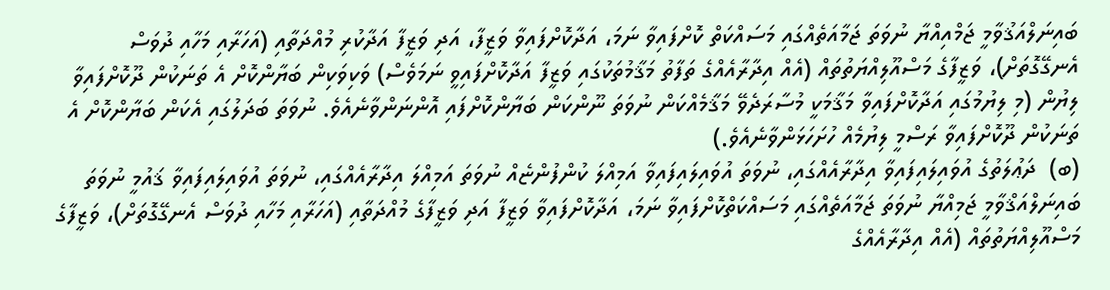ބައިނަލްއަޤުވާމީ ޖަމްއިއްޔާ ނުވަތަ ޖަމާއަތެއްގައި މަސައްކަތް ކޮށްފައިވާ ނަމަ، އަދާކޮށްފައިވާ ވަޒީފާ، އަދި ވަޒީފާ އަދާކުރި މުއްދަތާއި (އަހަރާއި މަހާއި ދުވަސް އެނގޭގޮތަށް)، ވަޒީފާގެ މަސްއޫލިއްޔަތުތައް (އެއް އިދާރާއެއްގެ ތަފާތު މަޤާމުތަކުގައި ވަޒީފާ އަދާކޮށްފައިވީ ނަމަވެސް) ވަކިވަކިން ބަޔާންކޮށް އެ ތަނަކުން ދޫކޮށްފައިވާ ލިޔުން (މި ލިޔުމުގައި އަދާކޮށްފައިވާ މަޤާމަކީ މުސާރަދެވޭ މަޤާމެއްކަން ނުވަތަ ނޫންކަން ބަޔާންކޮށްފައި އޮންނަންވާނެއެވެ. ނުވަތަ ބަދަލުގައި އެކަން ބަޔާންކޮށް އެ ތަނަކުން ދޫކޮށްފައިވާ ރަސްމީ ލިޔުމެއް ހުށަހަޅަންވާނެއެވެ.)
(ބ)  ދަޢުލަތުގެ އުވައިލައިފައިވާ އިދާރާއެއްގައި، ނުވަތަ އުވައިލައިފައިވާ އަމިއްލަ ކުންފުންޏެއް ނުވަތަ އަމިއްލަ އިދާރާއެއްގައި، ނުވަތަ އުވައިލައިފައިވާ ޤައުމީ ނުވަތަ ބައިނަލްއަޤްވާމީ ޖަމިއްޔާ ނުވަތަ ޖަމާއަތެއްގައި މަސައްކަތްކޮށްފައިވާ ނަމަ، އަދާކޮށްފައިވާ ވަޒީފާ އަދި ވަޒީފާގެ މުއްދަތާއި (އަހަރާއި މަހާއި ދުވަސް އެނގޭގޮތަށް)، ވަޒީފާގެ މަސްއޫލިއްޔަތުތައް (އެއް އިދާރާއެއްގެ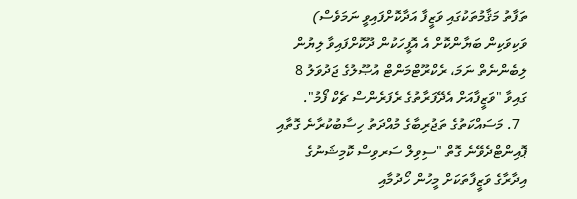ތަފާތު މަޤާމުތަކުގައި ވަޒީފާ އަދާކޮށްފައިވީ ނަމަވެސް) ވަކިވަކިން ބަޔާންކޮށް އެ އޮފީހަކުން ދޫކޮށްފައިވާ ލިޔުން ލިބެންނެތް ނަމަ، ރެކްރޫޓްމަންޓް އުޞޫލުގެ ޖަދުވަލު 8 ގައިވާ "ވަޒީފާއަށް އެދޭފަރާތުގެ ރެފަރެންސް ޗެކް ފޯމު".
  7. މަސައްކަތުގެ ތަޖުރިބާގެ މުއްދަތު ހިސާބުކުރާނެ ގޮތާއި ޕޮއިންޓްދެވޭނެ ގޮތް "ސިވިލް ސަރވިސް ކޮމިޝަނުގެ އިދާރާގެ ވަޒީފާތަކަށް މީހުން ހޯދުމާއި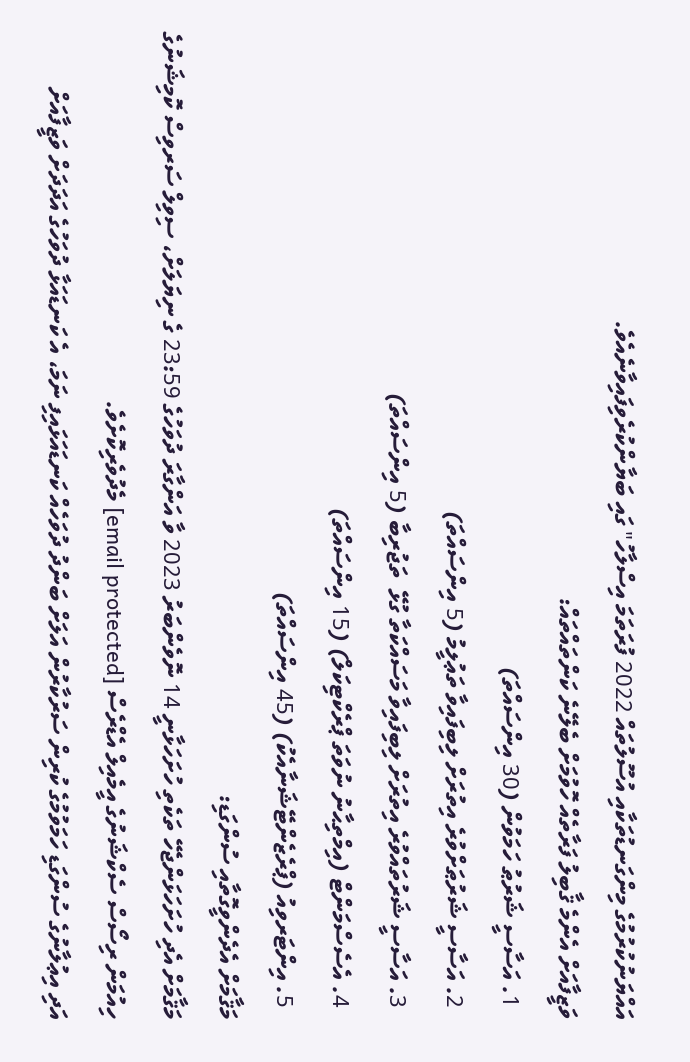އައްޔަނުކުރުމުގެ މިންގަނޑުތަކާއި އުސޫލުތައް 2022 ފުރަތަމަ އިސްލާހު" ގައި ބަޔާންކުރެވިފައިވާނެއެވެ.
ވަޒީފާއަށް އެންމެ ޤާބިލު ފަރާތެއް ހޮވުމަށް ބެލޭނެ ކަންތައްތައް:
  1. އަސާސީ ޝަރުޠު ހަމަވުން (30 އިންސައްތަ)
  2. އަސާސީ ޝަރުޠަށްވުރެ އިތުރަށް ލިބިފައިވާ ތަޢުލީމު (5 އިންސައްތަ)
  3. އަސާސީ ޝަރުތައްވުރެ އިތުރަށް ލިބިފައިވާ މަސައްކަތާ ގުޅޭ  ތަޖުރިބާ (5 އިންސައްތަ)
  4. އެސެސްމަންޓް (އިމްތިޙާނު ނުވަތަ ޕްރެކްޓިކަލް) (15 އިންސައްތަ)
  5. އިންޓަރވިއު (ޕްރެޒެންޓޭޝަނާއެކު) (45 އިންސައްތަ)
މަޤާމަށް އެދެންވީގޮތާއި ސުންގަޑި:
މަޤާމަށް އެދި ހުށަހަޅަންޖެހޭ ތަކެތި ހުށަހަޅާނީ 14 ނޮވެންބަރު 2023 ވާ އަންގާރަ ދުވަހުގެ 23:59 ގެ ނިޔަލަށް، ސިވިލް ސަރވިސް ކޮމިޝަނުގެ ހިއުމަން ރިސޯސް ސެކްޝަނުގެ އީމެއިލް އެޑްރެސް [email protected] މެދުވެރިކޮށެވެ.
އަދި އިޢުލާނުގެ ސުންގަޑި ހަމަވުމުގެ ކުރިން ސަރުކާރުން އަލަށް ބަންދު ދުވަހެއް ކަނޑައަޅައިފި ނަމަ، އެ ކަނޑައަޅާ ދުވަހުގެ އަދަދަށް ވަޒީފާއަށް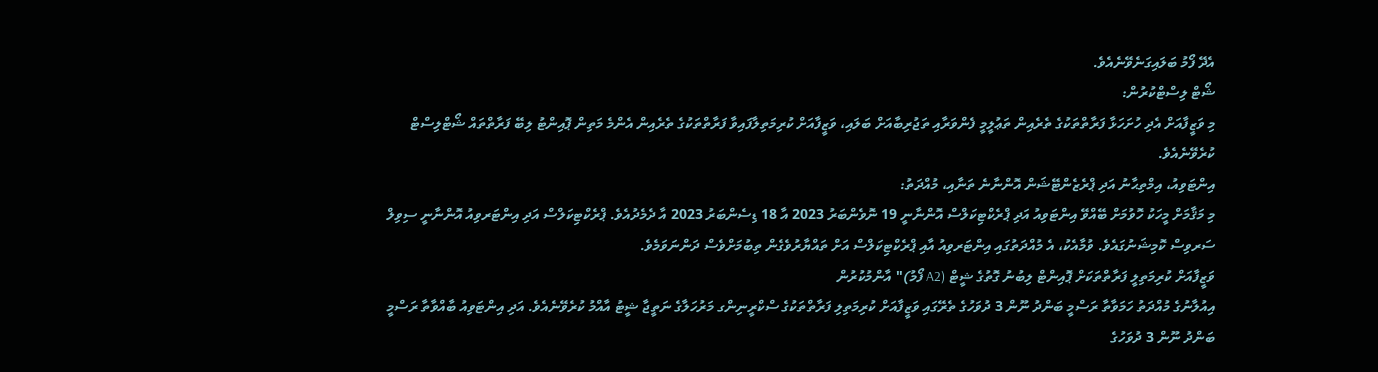އެދޭ ފޯމު ބަލައިގަނެވޭނެއެވެ.
ޝޯޓް ލިސްޓްކުރުން:
މި ވަޒީފާއަށް އެދި ހުށަހަޅާ ފަރާތްތަކުގެ ތެރެއިން ތަޢުލީމީ ފެންވަރާއި ތަޖުރިބާއަށް ބަލައި، ވަޒީފާއަށް ކުރިމަތިލާފައިވާ ފަރާތްތަކުގެ ތެރެއިން އެންމެ މަތިން ޕޮއިންޓު ލިބޭ ފަރާތްތައް ޝޯޓްލިސްޓް ކުރެވޭނެއެވެ.
އިންޓަވިއު، އިމްތިޙާނު އަދި ޕްރެޒެންޓޭޝަން އޮންނާނެ ތަނާއި، މުއްދަތު:
މި މަޤާމަށް މީހަކު ހޮވުމަށް ބޭއްވޭ އިންޓަވިއު އަދި ޕްރެކްޓިކަލްސް އޮންނާނީ 19 ނޮވެންބަރު 2023 އާ 18 ޑިސެންބަރު 2023 އާ ދެމެދުއެވެ. ޕްރެކްޓިކަލްސް އަދި އިންޓަރވިއު އޮންނާނީ ސިވިލް ސަރވިސް ކޮމިޝަނުގައެވެ. ވުމާއެކު، އެ މުއްދަތުގައި އިންޓަރވިއު އާއި ޕްރެކްޓިކަލްސް އަށް ތައްޔާރުވެގެން ތިބުމަށްވެސް ދަންނަވަމެވެ.
ވަޒީފާއަށް ކުރިމަތިލީ ފަރާތްތަކަށް ޕޮއިންޓް ލިބުނު ގޮތުގެ ޝީޓް (A2 ފޯމު)" އާންމުކުރުން
އިއުލާނުގެ މުއްދަތު ހަމަވާތާ ރަސްމީ ބަންދު ނޫން 3 ދުވަހުގެ ތެރޭގައި ވަޒީފާއަށް ކުރިމަތިލި ފަރާތްތަކުގެ ސްކްރީނިންގ މަރުހަލާގެ ނަތީޖާ ޝީޓު އާއްމު ކުރެވޭނެއެވެ. އަދި އިންޓަވިއު ބާއްވާތާ ރަސްމީ ބަންދު ނޫން 3 ދުވަހުގެ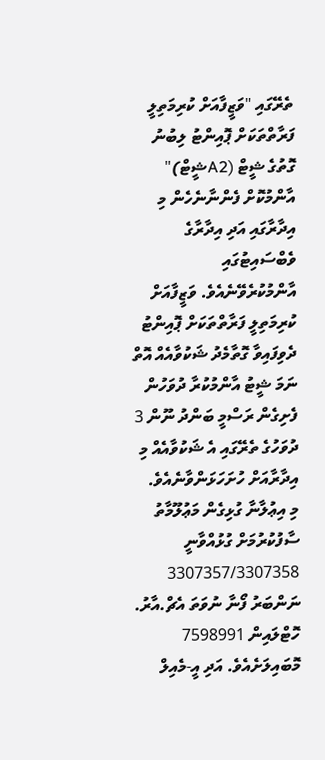ތެރޭގައި "ވަޒީފާއަށް ކުރިމަތިލީ ފަރާތްތަކަށް ޕޮއިންޓު ލިބުނު ގޮތުގެ ޝީޓް (A2ޝީޓް)"  އާންމުކޮށް ފެންނާނެހެން މި އިދާރާގައި އަދި އިދާރާގެ ވެބްސައިޓުގައި އާންމުކުރެވޭނެއެވެ. ވަޒީފާއަށް ކުރިމަތިލީ ފަރާތްތަކަށް ޕޮއިންޓު ދެވިފައިވާ ގޮތާމެދު ޝަކުވާއެއް އޮތް ނަމަ ޝީޓު އާންމުކުރާ ދުވަހުން ފެށިގެން ރަސްމީ ބަންދު ނޫން 3 ދުވަހުގެ ތެރޭގައި އެ ޝަކުވާއެއް މި އިދާރާއަށް ހުށަހަޅަންވާނެއެވެ.
މި އިޢުލާނާ ގުޅިގެން މަޢުލޫމާތު ސާފުކުރުމަށް ގުޅުއްވާނީ 3307357/3307358 ނަންބަރު ފޯނާ ނުވަތަ އެޗް.އާރު. ހޮޓްލައިން 7598991 މޮބައިލަށެއެވެ. އަދި އީ-މެއިލް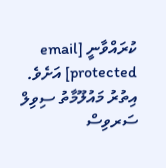ކުރައްވާނީ [email protected] އަށެވެ. އިތުރު މައުލޫމާތު ސިވިލް ސަރވިސް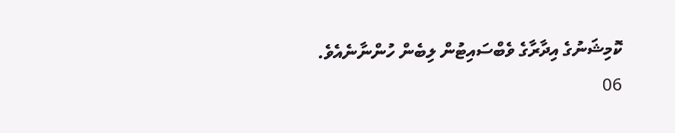ކޮމިޝަނުގެ އިދާރާގެ ވެބްސައިޓުން ލިބެން ހުންނާނެއެވެ.
06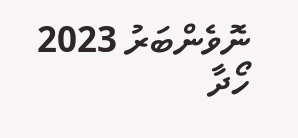ނޮވެންބަރު 2023
ހޯދާ